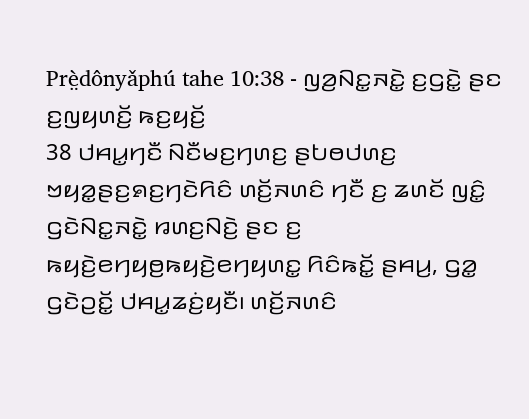Prè̤dônyǎphú tahe 10:38 - ꤜꤤ꤬ꤡꤢ꤭ꤏꤢꤧ꤭ ꤢ꤬ꤞꤢꤧ꤭ ꤔꤢ ꤢ꤬ꤜꤟꤛꤢꤩ꤬ ꤒꤢ꤬ꤟꤢꤩ꤬
38 ꤓꤌꤣ꤭ꤚꤢꤪ ꤡꤢꤪꤗꤢ꤬ꤚꤛꤢ꤬ ꤔꤝꤥꤓꤛꤢ꤬ ꤠꤟꤤ꤭ꤔꤢ꤬ꤎꤢ꤬ꤚꤢꤧꤖꤢꤨ ꤛꤢꤩ꤬ꤏꤛꤢꤨ ꤚꤢꤪ ꤢ꤬ ꤘꤛꤢꤩ ꤜꤢꤨ꤭ ꤞꤢꤧꤡꤢ꤭ꤏꤢꤧ꤭ ꤙꤛꤢ꤬ꤡꤢꤧ꤬ ꤔꤢ ꤢ꤬ ꤒꤟꤢꤧ꤬ꤕꤚꤟꤥ꤬ꤒꤟꤢꤧ꤬ꤕꤚꤟꤛꤢ꤭ ꤖꤢꤨꤒꤢꤩ꤭ ꤔꤌꤣ꤬, ꤞꤤ꤭ ꤞꤢꤧꤑꤢꤩ꤭ ꤓꤌꤣ꤭ꤘꤢꤦ꤬ꤟꤢꤪ꤯ ꤛꤢꤩ꤬ꤏꤛꤢꤨ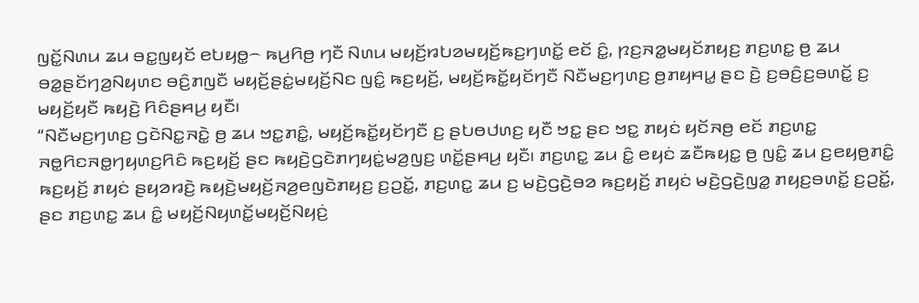ꤜꤢꤩ꤭ꤡꤛꤣ ꤘꤣ ꤋꤢ꤭ꤜꤟꤢꤩ ꤕꤝꤟꤥ꤭꤮ ꤒꤣ꤬ꤖꤥ꤬ ꤚꤢꤪ ꤡꤛꤣ ꤗꤟꤢꤩ꤬ꤙꤝꤤꤗꤟꤢꤩ꤬ꤒꤢ꤬ꤚꤛꤢꤩ꤭ ꤕꤢꤩ ꤢꤨ꤭, ꤐꤢ꤬ꤏꤤ꤭ꤗꤟꤢꤩꤊꤟꤢ꤬ ꤊꤢ꤬ꤛꤢ꤭ ꤥ꤬ ꤘꤣ ꤋꤤ꤭ꤔꤢꤩꤚꤤ꤬ꤡꤟꤛꤢ ꤋꤢꤨ꤬ꤊꤜꤢꤪ ꤗꤟꤢꤩ꤬ꤔꤢꤦ꤭ꤗꤟꤢꤩ꤬ꤡꤢ ꤜꤢꤨ꤭ ꤒꤢ꤬ꤟꤢꤩ꤬, ꤗꤟꤢꤩ꤬ꤒꤢꤩ꤭ꤟꤢꤩꤚꤢꤪ ꤡꤢꤪꤗꤢ꤬ꤚꤛꤢ꤬ ꤥ꤬ꤊꤟꤌꤣ꤭ ꤔꤢ ꤢꤧ꤬ ꤢ꤬ꤋꤢꤨ꤬ꤢ꤬ꤋꤛꤢꤩ꤭ ꤢ꤬ ꤗꤟꤢꤩ꤬ꤟꤢꤪ ꤒꤟꤢꤧ꤬ ꤖꤢꤨꤔꤌꤣ꤬ ꤟꤢꤪ꤯
“ꤡꤢꤪꤗꤢ꤬ꤚꤛꤢ꤬ ꤞꤢꤧꤡꤢ꤭ꤏꤢꤧ꤭ ꤥ꤬ ꤘꤣ ꤠꤢ꤭ꤊꤢꤨ꤭, ꤗꤟꤢꤩ꤬ꤒꤢꤩ꤭ꤟꤢꤩꤚꤢꤪ ꤢ꤬ ꤔꤝꤥꤓꤛꤢ꤬ ꤟꤢꤪ ꤠꤢ꤭ ꤔꤢ ꤠꤢ꤭ ꤊꤟꤢꤦ ꤟꤢꤩꤏꤥ꤬ ꤕꤢꤩ ꤊꤢ꤬ꤛꤢ꤭ ꤏꤥ꤭ꤖꤢꤏꤥ꤭ꤚꤟꤛꤢ꤬ꤖꤢꤨ ꤒꤢ꤬ꤟꤢꤩ꤬ ꤔꤢ ꤒꤟꤢꤧ꤬ꤞꤢꤧꤊꤚꤟꤢꤦ꤭ꤗꤤ꤬ꤜꤢ꤬ ꤛꤢꤩ꤭ꤔꤌꤣ꤬ ꤟꤢꤪ꤯ ꤊꤢ꤬ꤛꤢ꤭ ꤘꤣ ꤢꤨ꤭ ꤕꤟꤢꤦ ꤘꤢꤪꤒꤟꤢ꤭ ꤥ꤬ ꤜꤢꤨ꤭ ꤘꤣ ꤢ꤬ꤕꤟꤥ꤬ꤊꤢꤨ꤭ ꤒꤢ꤬ꤟꤢꤩ꤬ ꤊꤟꤢꤦ ꤔꤟꤤꤙꤢꤧ꤬ ꤒꤟꤢꤧ꤬ꤗꤟꤢꤩ꤬ꤏꤤ꤬ꤕꤜꤢꤧꤊꤟꤢ꤬ ꤢ꤬ꤑꤢꤩ꤭, ꤊꤢ꤬ꤛꤢ꤭ ꤘꤣ ꤢ꤬ ꤗꤢꤧ꤬ꤞꤢꤧ꤬ꤋꤤ ꤒꤢ꤬ꤟꤢꤩ꤬ ꤊꤟꤢꤦ ꤗꤢꤧ꤬ꤞꤢꤧ꤬ꤜꤤ꤭ ꤊꤟꤢ꤬ꤋꤛꤢꤩ꤭ ꤢ꤬ꤑꤢꤩ꤭, ꤔꤢ ꤊꤢ꤬ꤛꤢ꤭ ꤘꤣ ꤢꤨ꤭ ꤗꤟꤢꤩ꤬ꤡꤟꤛꤢꤩ꤭ꤗꤟꤢꤩ꤬ꤡꤟꤢꤦ꤬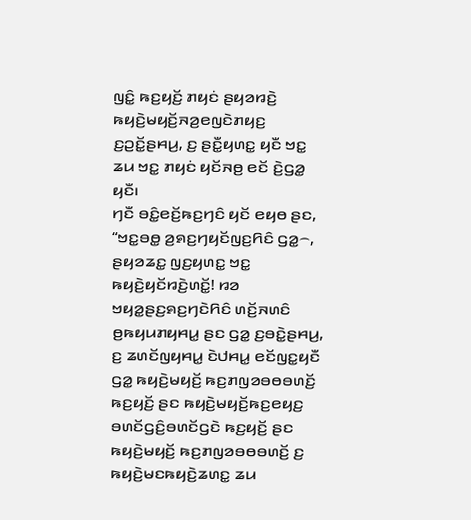ꤜꤢꤨ꤭ ꤒꤢ꤬ꤟꤢꤩ꤬ ꤊꤟꤢꤦ ꤔꤟꤤꤙꤢꤧ꤬ ꤒꤟꤢꤧ꤬ꤗꤟꤢꤩ꤬ꤏꤤ꤬ꤕꤜꤢꤧꤊꤟꤢ꤬ ꤢ꤬ꤑꤢꤩ꤭ꤔꤌꤣ꤬, ꤢ꤬ ꤔꤢꤪ꤭ꤟꤛꤢ꤭ ꤟꤢꤪ ꤠꤢ꤭ ꤘꤣ ꤠꤢ꤭ ꤊꤟꤢꤦ ꤟꤢꤩꤏꤥ꤬ ꤕꤢꤩ ꤢꤧ꤬ꤞꤤ꤭ ꤟꤢꤪ꤯
ꤚꤢꤪ ꤋꤢꤨ꤭ꤕꤢꤩ꤬ꤒꤢ꤬ꤚꤢꤨ ꤟꤢꤩ ꤕꤟꤥ ꤔꤢ, “ꤠꤢ꤭ꤋꤥ꤭ ꤤ꤬ꤎꤢ꤬ꤚꤟꤢꤩꤜꤢ꤬ꤖꤢꤨ ꤞꤤ꤭꤮, ꤔꤟꤤꤘꤢ꤭ ꤜꤢ꤬ꤟꤛꤢ꤭ ꤠꤢ꤭ ꤒꤟꤢꤧ꤬ꤟꤢꤩꤙꤢꤧ꤬ꤛꤢꤩ꤭! ꤙꤤ ꤠꤟꤤ꤭ꤔꤢ꤬ꤎꤢ꤬ꤚꤢꤧꤖꤢꤨ ꤛꤢꤩ꤬ꤏꤛꤢꤨ ꤥ꤬ꤒꤟꤣꤊꤟꤌꤣ꤭ ꤔꤢ ꤞꤤ꤭ ꤢ꤬ꤋꤢꤧ꤭ꤔꤌꤣ꤬, ꤢ꤬ ꤘꤛꤢꤩꤜꤟꤌꤣ꤭ ꤢꤧꤓꤌꤣ꤭ ꤕꤢꤩꤜꤢ꤭ꤟꤢꤪ ꤞꤤ꤭ ꤒꤟꤢꤧ꤬ꤗꤟꤢꤩ꤬ ꤒꤢ꤬ꤊꤜꤤꤋꤥꤋꤛꤢꤩ꤬ ꤒꤢ꤬ꤟꤢꤩ꤬ ꤔꤢ ꤒꤟꤢꤧ꤬ꤗꤟꤢꤩ꤬ꤒꤢ꤬ꤕꤟꤢ꤬ ꤋꤛꤢꤩꤞꤢꤨ꤬ꤋꤛꤢꤩꤞꤢꤧ ꤒꤢ꤬ꤟꤢꤩ꤬ ꤔꤢ ꤒꤟꤢꤧ꤬ꤗꤟꤢꤩ꤬ ꤒꤢ꤬ꤊꤜꤤꤋꤥꤋꤛꤢꤩ꤬ ꤢ꤬ ꤒꤟꤢꤧ꤬ꤗꤢꤒꤟꤢꤧ꤬ꤘꤛꤢ꤭ ꤘꤣ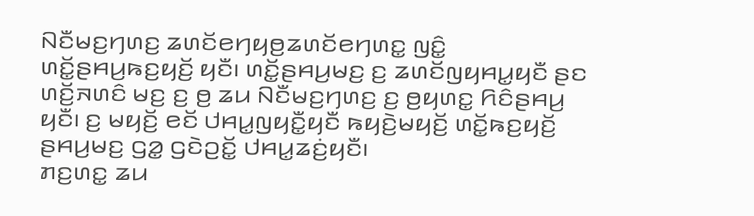ꤡꤢꤪꤗꤢ꤬ꤚꤛꤢ꤬ ꤘꤛꤢꤩꤕꤚꤟꤥ꤬ꤘꤛꤢꤩꤕꤚꤛꤢ꤭ ꤜꤢꤨ꤭ ꤛꤢꤩ꤭ꤔꤌꤣ꤬ꤒꤢ꤬ꤟꤢꤩ꤬ ꤟꤢꤪ꤯ ꤛꤢꤩ꤭ꤔꤌꤣ꤬ꤗꤢ꤬ ꤢ꤬ ꤘꤛꤢꤩꤜꤟꤌꤣ꤭ꤟꤢꤪ ꤔꤢ ꤛꤢꤩ꤬ꤏꤛꤢꤨ ꤗꤢ꤬ ꤢ꤬ ꤥ꤬ ꤘꤣ ꤡꤢꤪꤗꤢ꤬ꤚꤛꤢ꤬ ꤢ꤬ ꤥ꤬ꤟꤛꤢ꤭ ꤖꤢꤨꤔꤌꤣ꤬ ꤟꤢꤪ꤯ ꤢ꤬ ꤗꤟꤢꤩ꤬ ꤕꤢꤩ ꤓꤌꤣ꤭ꤜꤟꤢꤪ꤭ꤟꤢꤪ ꤒꤟꤢꤧ꤬ꤗꤟꤢꤩ꤬ ꤛꤢꤩ꤭ꤒꤢ꤬ꤟꤢꤩ꤬ ꤔꤌꤣ꤬ꤗꤢ꤬ ꤞꤤ꤭ ꤞꤢꤧꤑꤢꤩ꤭ ꤓꤌꤣ꤭ꤘꤢꤦ꤬ꤟꤢꤪ꤯
ꤊꤢ꤬ꤛꤢ꤭ ꤘꤣ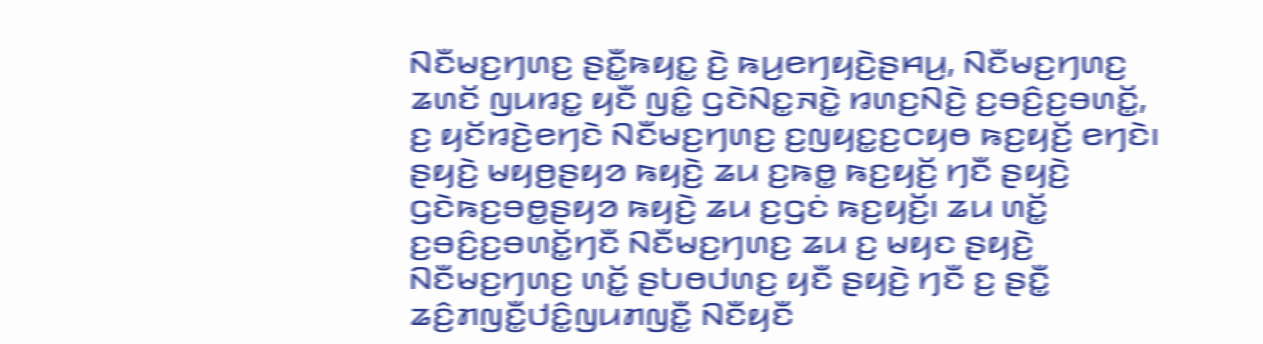ꤡꤢꤪꤗꤢ꤬ꤚꤛꤢ꤬ ꤔꤢꤪ꤭ꤒꤟꤢ꤭ ꤢꤧ꤬ ꤒꤣ꤬ꤕꤚꤟꤢꤧ꤬ꤔꤌꤣ꤬, ꤡꤢꤪꤗꤢ꤬ꤚꤛꤢ꤬ ꤘꤛꤢꤩ ꤜꤣꤙꤢ꤭ ꤟꤢꤪ ꤜꤢꤨ꤭ ꤞꤢꤧꤡꤢ꤭ꤏꤢꤧ꤭ ꤙꤛꤢ꤬ꤡꤢꤧ꤬ ꤢ꤬ꤋꤢꤨ꤬ꤢ꤬ꤋꤛꤢꤩ꤭, ꤢ꤬ ꤟꤢꤩꤙꤢꤧ꤬ꤕꤚꤢꤧ ꤡꤢꤪꤗꤢ꤬ꤚꤛꤢ꤬ ꤢ꤬ꤜꤟꤢ꤭ꤢ꤬ꤍꤟꤥ ꤒꤢ꤬ꤟꤢꤩ꤬ ꤕꤚꤢꤧ꤯
ꤔꤟꤢꤧ꤬ ꤗꤟꤥ꤬ꤔꤟꤤ ꤒꤟꤢꤧ꤬ ꤘꤣ ꤢ꤬ꤒꤥ꤭ ꤒꤢ꤬ꤟꤢꤩ꤬ ꤚꤢꤪ ꤔꤟꤢꤧ꤬ ꤞꤢꤧꤒꤢ꤬ꤋꤥ꤭ꤔꤟꤤ ꤒꤟꤢꤧ꤬ ꤘꤣ ꤢ꤬ꤞꤢꤦ ꤒꤢ꤬ꤟꤢꤩ꤬꤯ ꤘꤣ ꤛꤢꤩ꤭ ꤢ꤬ꤋꤢꤨ꤬ꤢ꤬ꤋꤛꤢꤩ꤭ꤚꤢꤪ ꤡꤢꤪꤗꤢ꤬ꤚꤛꤢ꤬ ꤘꤣ ꤢ꤬ ꤗꤟꤢ ꤔꤟꤢꤧ꤬ ꤡꤢꤪꤗꤢ꤬ꤚꤛꤢ꤬ ꤛꤢꤩ꤭ ꤔꤝꤥꤓꤛꤢ꤬ ꤟꤢꤪ ꤔꤟꤢꤧ꤬ ꤚꤢꤪ ꤢ꤬ ꤔꤢꤪ꤭ ꤘꤢꤨ꤬ꤊꤜꤢꤪ꤭ꤓꤢꤨ꤭ꤜꤣꤊꤜꤢꤪ꤭ ꤡꤢꤪꤟꤢꤪ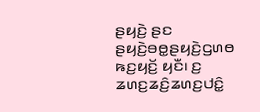ꤔꤟꤢꤧ꤬ ꤔꤢ ꤔꤟꤢꤧ꤬ꤋꤥ꤭ꤔꤟꤢꤧ꤬ꤞꤛꤥ ꤒꤢ꤬ꤟꤢꤩ꤬ ꤟꤢꤪ꤯ ꤢ꤬ ꤘꤛꤢ꤬ꤘꤢꤨ꤬ꤘꤛꤢ꤬ꤓꤢꤨ꤭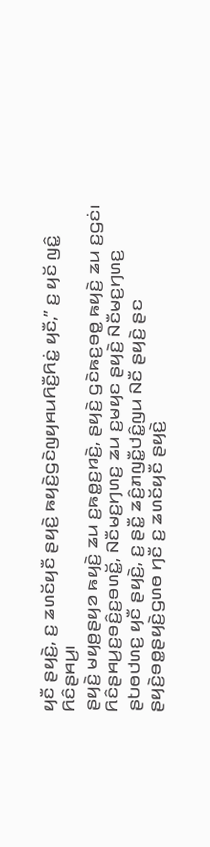ꤟꤢꤪ ꤔꤟꤢꤧ꤬, ꤢ꤬ ꤘꤛꤢꤩꤟꤢꤪ ꤔꤟꤢꤧ꤬ ꤒꤟꤢꤧ꤬ꤞꤢꤧꤜꤟꤌꤣꤖꤢꤪ꤬ꤖꤢꤦ꤭ ꤟꤢꤪ,” ꤢ꤬ ꤟꤢꤩ ꤜꤢꤨ꤭ ꤖꤢꤨꤔꤌꤣ꤬꤯
ꤔꤟꤢꤧ꤬ ꤗꤟꤥ꤬ꤔꤟꤤ ꤒꤟꤢꤧ꤬ ꤘꤣ ꤢ꤬ꤒꤥ꤭ꤢ꤬ꤙꤢꤧ꤬, ꤔꤟꤢꤧ꤬ ꤞꤢꤧꤒꤢ꤬ꤋꤥ꤭ ꤒꤟꤢꤧ꤬ ꤘꤣ ꤢ꤬ꤞꤢꤦ꤯ ꤖꤢꤨꤔꤌꤣ꤬ꤢ꤬ꤋꤢꤨ꤬ꤢ꤬ꤋꤛꤢꤩ꤭, ꤡꤢꤪꤗꤢ꤬ꤚꤛꤢ꤬ ꤘꤣ ꤢ꤬ꤗꤟꤢ ꤔꤟꤢꤧ꤬ ꤡꤢꤪꤗꤢ꤬ꤚꤛꤢ꤬ ꤔꤝꤥꤓꤛꤢ꤬ ꤟꤢꤪ ꤔꤟꤢꤧ꤬, ꤢ꤬ ꤔꤢꤪ꤭ ꤘꤢꤨ꤬ꤊꤜꤢꤪ꤭ꤓꤢꤨ꤭ꤜꤣ ꤡꤢꤪ ꤔꤟꤢꤧ꤬ ꤔꤢ ꤔꤟꤢꤧ꤬ꤋꤥ꤭ꤔꤟꤢꤧ꤬ꤞꤛꤥ ꤚꤢꤪ ꤢ꤬ ꤘꤛꤢꤩꤟꤢꤪ ꤔꤟꤢꤧ꤬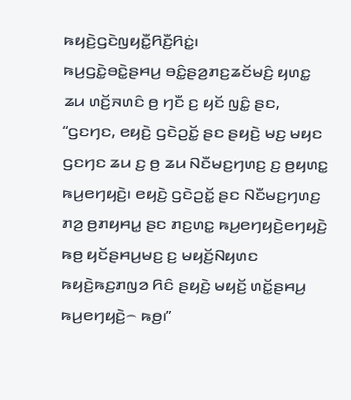ꤒꤟꤢꤧ꤬ꤞꤢꤧꤜꤟꤢꤪ꤭ꤖꤢꤪ꤬ꤖꤢꤦ꤭꤯
ꤒꤣ꤬ꤞꤢꤧ꤭ꤋꤢꤧ꤭ꤔꤌꤣ꤬ ꤋꤢꤨ꤭ꤔꤤ꤬ꤊꤢ꤬ꤘꤢꤩꤗꤢꤨ꤬ ꤟꤛꤢ꤭ ꤘꤣ ꤛꤢꤩ꤬ꤏꤛꤢꤨ ꤥ꤬ ꤚꤢꤪ ꤢ꤬ ꤟꤢꤩ ꤜꤢꤨ꤭ ꤔꤢ, “ꤞꤢꤚꤢ, ꤕꤟꤢꤧ꤬ ꤞꤢꤧꤑꤢꤩ꤭ ꤔꤢ ꤔꤟꤢꤧ꤬ ꤗꤢ꤬ ꤗꤟꤢ ꤞꤢꤚꤢ ꤘꤣ ꤢ꤬ ꤥ꤬ ꤘꤣ ꤡꤢꤪꤗꤢ꤬ꤚꤛꤢ꤬ ꤢ꤬ ꤥ꤬ꤟꤛꤢ꤭ ꤒꤣ꤬ꤕꤚꤟꤢꤧ꤬꤯ ꤕꤟꤢꤧ꤬ ꤞꤢꤧꤑꤢꤩ꤭ ꤔꤢ ꤡꤢꤪꤗꤢ꤬ꤚꤛꤢ꤬ ꤊꤤ꤬ ꤥ꤬ꤊꤟꤌꤣ꤭ ꤔꤢ ꤊꤢ꤬ꤛꤢ꤭ ꤒꤣ꤬ꤕꤚꤟꤢꤧ꤬ꤕꤚꤟꤢꤧ꤬ ꤒꤥ꤬ ꤟꤢꤩꤔꤌꤣ꤬ꤗꤢ꤬ ꤢ꤬ ꤗꤟꤢꤩ꤬ꤡꤟꤛꤢ ꤒꤟꤢꤧ꤬ꤒꤢ꤬ꤊꤜꤤ ꤖꤢꤨ ꤔꤟꤢꤧ꤬ ꤗꤟꤢꤩ꤬ ꤛꤢꤩ꤭ꤔꤌꤣ꤬ ꤒꤣ꤬ꤕꤚꤟꤢꤧ꤬꤮ ꤒꤥ꤬꤯”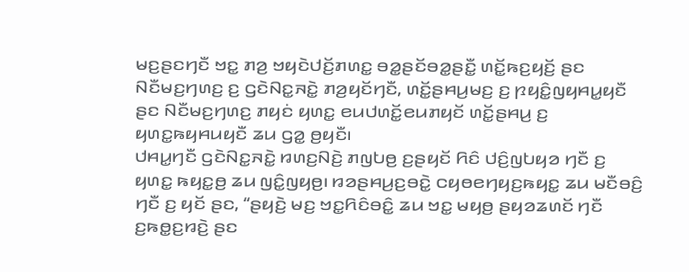ꤗꤢ꤬ꤔꤢꤚꤢꤪ ꤠꤢ꤭ ꤊꤤ꤬ ꤠꤟꤢꤧꤓꤢꤩ꤬ꤊꤛꤢ꤭ ꤋꤤ꤭ꤔꤢꤩꤋꤤ꤭ꤔꤢꤪ꤭ ꤛꤢꤩ꤭ꤒꤢ꤬ꤟꤢꤩ꤬ ꤔꤢ ꤡꤢꤪꤗꤢ꤬ꤚꤛꤢ꤬ ꤢ꤬ ꤞꤢꤧꤡꤢ꤭ꤏꤢꤧ꤭ ꤊꤤ꤬ꤟꤢꤩꤚꤢꤪ, ꤛꤢꤩ꤭ꤔꤌꤣ꤬ꤗꤢ꤬ ꤢ꤬ ꤐꤟꤢꤨ꤭ꤜꤟꤌꤣ꤭ꤟꤢꤪ ꤔꤢ ꤡꤢꤪꤗꤢ꤬ꤚꤛꤢ꤬ ꤊꤟꤢꤦ ꤟꤛꤢ꤭ ꤕꤣꤓꤛꤢꤩ꤭ꤕꤣꤊꤟꤢꤩ ꤛꤢꤩ꤭ꤔꤌꤣ꤬ ꤢ꤬ ꤟꤛꤢ꤭ꤒꤟꤌꤣꤟꤢꤪ ꤘꤣ ꤞꤤ꤭ ꤥ꤬ꤟꤢꤪ꤯
ꤓꤌꤣ꤭ꤚꤢꤪ ꤞꤢꤧꤡꤢ꤭ꤏꤢꤧ꤭ ꤙꤛꤢ꤬ꤡꤢꤧ꤬ ꤊꤜꤝꤥ꤬ ꤢ꤬ꤔꤟꤢꤩ ꤖꤢꤨ ꤓꤢꤨ꤬ꤜꤝꤟꤤ ꤚꤢꤪ ꤢ꤬ ꤟꤛꤢ꤭ ꤒꤟꤢ꤭ꤥ꤬ ꤘꤣ ꤜꤢꤨ꤭ꤜꤟꤥ꤬꤯ ꤙꤤꤔꤌꤣ꤬ꤢ꤬ꤋꤢꤧ꤭ ꤍꤟꤥꤕꤚꤟꤢ꤬ꤒꤟꤢ꤭ ꤘꤣ ꤗꤢꤪꤋꤢꤨ꤬ ꤚꤢꤪ ꤢ꤬ ꤟꤢꤩ ꤔꤢ, “ꤔꤟꤢꤧ꤬ ꤗꤢ꤬ ꤠꤢ꤭ꤖꤢꤨꤋꤢꤨ꤭ ꤘꤣ ꤠꤢ꤭ ꤗꤟꤥ꤬ ꤔꤟꤤꤘꤛꤢꤩ ꤚꤢꤪ ꤢ꤬ꤒꤥ꤭ꤢ꤬ꤙꤢꤧ꤬ ꤔꤢ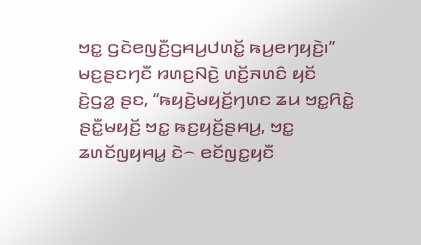ꤠꤢ꤭ ꤞꤢꤧꤕꤜꤢꤪ꤬ꤞꤌꤣ꤬ꤓꤛꤢꤩ꤭ ꤒꤣ꤬ꤕꤚꤟꤢꤧ꤬꤯”
ꤗꤢ꤬ꤔꤢꤚꤢꤪ ꤙꤛꤢ꤬ꤡꤢꤧ꤬ ꤛꤢꤩ꤬ꤏꤛꤢꤨ ꤟꤢꤩ ꤢꤧ꤬ꤞꤤ꤭ ꤔꤢ, “ꤒꤟꤢꤧ꤬ꤗꤟꤢꤩ꤬ꤚꤛꤢ ꤘꤣ ꤠꤢ꤭ꤖꤢꤧ꤭ ꤔꤢꤪ꤭ꤗꤟꤢꤩ꤬ ꤠꤢ꤭ ꤒꤢ꤬ꤟꤢꤩ꤬ꤔꤌꤣ꤬, ꤠꤢ꤭ ꤘꤛꤢꤩꤜꤟꤌꤣ꤭ ꤢꤧ꤮ ꤕꤢꤩꤜꤢ꤭ꤟꤢꤪ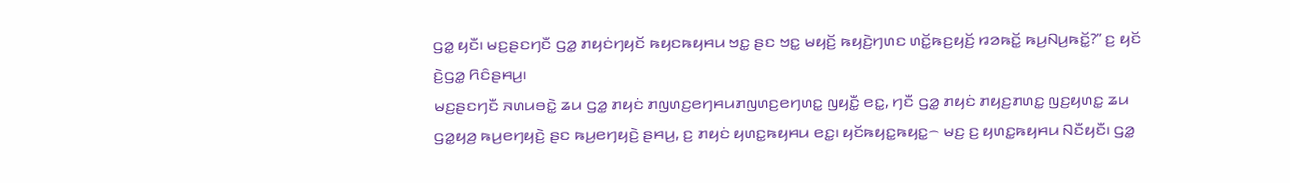ꤞꤤ꤭ ꤟꤢꤪ꤯ ꤗꤢ꤬ꤔꤢꤚꤢꤪ ꤞꤤ꤭ ꤊꤟꤢꤦꤚꤟꤢꤩ ꤒꤟꤢꤒꤟꤌꤣ ꤠꤢ꤭ ꤔꤢ ꤠꤢ꤭ ꤗꤟꤢꤩ꤬ ꤒꤟꤢꤧ꤬ꤚꤛꤢ ꤛꤢꤩ꤭ꤒꤢ꤬ꤟꤢꤩ꤬ ꤙꤤꤒꤢꤩ꤭ ꤒꤣ꤬ꤡꤣ꤬ꤒꤢꤩ꤭?” ꤢ꤬ ꤟꤢꤩ ꤢꤧ꤬ꤞꤤ꤭ ꤖꤢꤨꤔꤌꤣ꤬꤯
ꤗꤢ꤬ꤔꤢꤚꤢꤪ ꤏꤛꤣꤋꤢꤧ꤭ ꤘꤣ ꤞꤤ꤭ ꤊꤟꤢꤦ ꤊꤜꤛꤢ꤬ꤕꤚꤌꤣꤊꤜꤛꤢ꤬ꤕꤚꤛꤢ꤭ ꤜꤟꤢꤪ꤭ ꤕꤢ꤭, ꤚꤢꤪ ꤞꤤ꤭ ꤊꤟꤢꤦ ꤊꤟꤢ꤬ꤊꤛꤢ꤭ ꤜꤢ꤬ꤟꤛꤢ꤭ ꤘꤣ ꤞꤤ꤭ꤟꤤ꤬ ꤒꤣ꤬ꤕꤚꤟꤢꤧ꤬ ꤔꤢ ꤒꤣ꤬ꤕꤚꤟꤢꤧ꤬ ꤔꤌꤣ꤬, ꤢ꤬ ꤊꤟꤢꤦ ꤟꤛꤢ꤭ꤒꤟꤌꤣ ꤕꤢ꤭꤯ ꤟꤢꤩꤒꤟꤢ꤭ꤒꤟꤢ꤭꤮ ꤗꤢ꤬ ꤢ꤬ ꤟꤛꤢ꤭ꤒꤟꤌꤣ ꤡꤢꤪꤟꤢꤪ꤯ ꤞꤤ꤭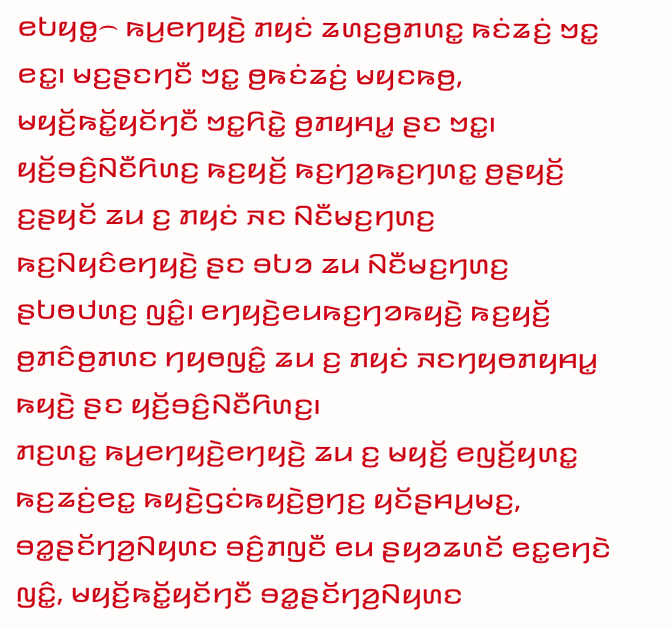ꤕꤝꤟꤥ꤭꤮ ꤒꤣ꤬ꤕꤚꤟꤢꤧ꤬ ꤊꤟꤢꤦ ꤘꤛꤢ꤬ꤥ꤬ꤊꤛꤢ꤭ ꤒꤢꤦꤘꤢꤦ꤬ ꤠꤢ꤭ ꤕꤢ꤭꤯ ꤗꤢ꤬ꤔꤢꤚꤢꤪ ꤠꤢ꤭ ꤥ꤬ꤒꤢꤦꤘꤢꤦ꤬ ꤗꤟꤢꤒꤥ꤬, ꤗꤟꤢꤩ꤬ꤒꤢꤩ꤭ꤟꤢꤩꤚꤢꤪ ꤠꤢ꤭ꤖꤢꤧ꤭ ꤥ꤬ꤊꤟꤌꤣ꤭ ꤔꤢ ꤠꤢ꤭꤯
ꤟꤢꤩ꤬ꤋꤢꤨ꤬ꤡꤢꤪꤖꤛꤢ꤬ ꤒꤢ꤬ꤟꤢꤩ꤬ ꤒꤢ꤬ꤚꤤ꤬ꤒꤢ꤬ꤚꤛꤢ꤭ ꤥ꤬ꤔꤟꤢꤩ꤬ ꤢ꤬ꤔꤟꤢꤩ ꤘꤣ ꤢ꤬ ꤊꤟꤢꤦ ꤏꤢ ꤡꤢꤪꤗꤢ꤬ꤚꤛꤢ꤬ ꤒꤢ꤬ꤡꤟꤢꤨꤕꤚꤟꤢꤧ꤬ ꤔꤢ ꤋꤝꤤ ꤘꤣ ꤡꤢꤪꤗꤢ꤬ꤚꤛꤢ꤬ ꤔꤝꤥꤓꤛꤢ꤬ ꤜꤢꤨ꤭꤯ ꤕꤚꤟꤢꤧ꤬ꤕꤣꤒꤢ꤬ꤚꤤꤒꤟꤢꤧ꤬ ꤒꤢ꤬ꤟꤢꤩ꤬ ꤥ꤬ꤊꤢꤨꤥ꤬ꤊꤛꤢ ꤚꤟꤥꤜꤢꤨ꤭ ꤘꤣ ꤢ꤬ ꤊꤟꤢꤦ ꤏꤢꤚꤟꤥꤊꤟꤌꤣ꤭ ꤒꤟꤢꤧ꤬ ꤔꤢ ꤟꤢꤩ꤬ꤋꤢꤨ꤬ꤡꤢꤪꤖꤛꤢ꤬꤯
ꤊꤢ꤬ꤛꤢ꤭ ꤒꤣ꤬ꤕꤚꤟꤢꤧ꤬ꤕꤚꤟꤢꤧ꤬ ꤘꤣ ꤢ꤬ ꤗꤟꤢꤩ꤬ ꤕꤜꤢꤩ꤬ꤟꤛꤢ꤭ ꤒꤢ꤬ꤘꤢꤦ꤬ꤕꤢ꤭ ꤒꤟꤢꤧ꤬ꤞꤢꤦꤒꤟꤢꤧ꤬ꤥ꤬ꤚꤢ꤬ ꤟꤢꤩꤔꤌꤣ꤬ꤗꤢ꤬, ꤋꤤ꤭ꤔꤢꤩꤚꤤ꤬ꤡꤟꤛꤢ ꤋꤢꤨ꤬ꤊꤜꤢꤪ ꤕꤣ ꤔꤟꤤꤘꤛꤢꤩ ꤕꤢ꤭ꤕꤚꤢꤧ ꤜꤢꤨ꤭, ꤗꤟꤢꤩ꤬ꤒꤢꤩ꤭ꤟꤢꤩꤚꤢꤪ ꤋꤤ꤭ꤔꤢꤩꤚꤤ꤬ꤡꤟꤛꤢ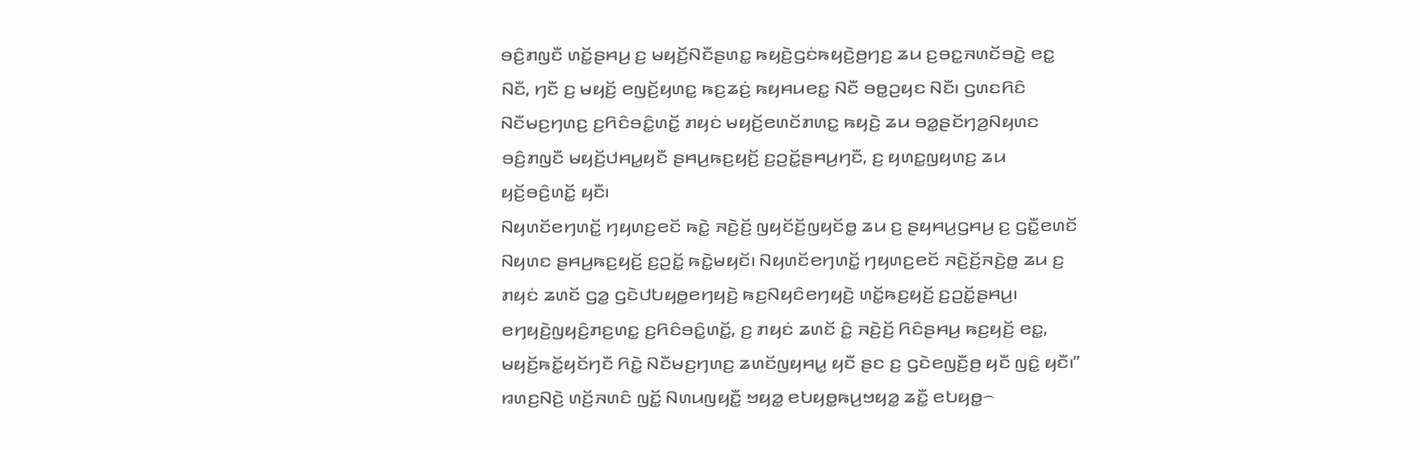ꤋꤢꤨ꤬ꤊꤜꤢꤪ ꤛꤢꤩ꤭ꤔꤌꤣ꤬ ꤢ꤬ ꤗꤟꤢꤩ꤬ꤡꤢꤪꤔꤛꤢ꤭ ꤒꤟꤢꤧ꤬ꤞꤢꤦꤒꤟꤢꤧ꤬ꤥ꤬ꤚꤢ꤬ ꤘꤣ ꤢ꤬ꤋꤢ꤭ꤏꤛꤢꤩꤋꤢꤧ꤭ ꤕꤢ꤭ ꤡꤢꤪ, ꤚꤢꤪ ꤢ꤬ ꤗꤟꤢꤩ꤬ ꤕꤜꤢꤩ꤬ꤟꤛꤢ꤭ ꤒꤢ꤬ꤘꤢꤦ꤬ ꤒꤟꤌꤣꤕꤢ꤭ ꤡꤢꤪ ꤋꤥ꤭ꤑꤟꤢ ꤡꤢꤪ꤯ ꤞꤛꤢꤖꤢꤨ ꤡꤢꤪꤗꤢ꤬ꤚꤛꤢ꤬ ꤢ꤬ꤖꤢꤨꤋꤢꤨ꤭ꤛꤢꤩ꤭ ꤊꤟꤢꤦ ꤗꤟꤢꤩ꤬ꤕꤛꤢꤩꤊꤛꤢ꤭ ꤒꤟꤢꤧ꤬ ꤘꤣ ꤋꤤ꤭ꤔꤢꤩꤚꤤ꤬ꤡꤟꤛꤢ ꤋꤢꤨ꤬ꤊꤜꤢꤪ ꤗꤟꤢꤩ꤬ꤓꤌꤣ꤭ꤟꤢꤪ ꤔꤌꤣ꤬ꤒꤢ꤬ꤟꤢꤩ꤬ ꤢ꤬ꤑꤢꤩ꤭ꤔꤌꤣ꤬ꤚꤢꤪ, ꤢ꤬ ꤟꤛꤢ꤭ꤜꤟꤛꤢ꤬ ꤘꤣ ꤟꤢꤩ꤬ꤋꤢꤨ꤬ꤛꤢꤩ꤭ ꤟꤢꤪ꤯
ꤡꤟꤛꤢꤩꤕꤚꤛꤢꤩ꤭ ꤚꤟꤛꤢ꤬ꤕꤢꤩ ꤒꤢꤧ꤭ ꤏꤢꤧ꤬ꤢꤩ꤬ ꤜꤟꤢꤩꤢꤩ꤬ꤜꤟꤢꤩꤥ꤭ ꤘꤣ ꤢ꤬ ꤔꤟꤌꤣ꤬ꤞꤌꤣ꤬ ꤢ꤬ ꤞꤢꤪ꤭ꤕꤛꤢꤩ ꤡꤟꤛꤢ ꤔꤌꤣ꤬ꤒꤢ꤬ꤟꤢꤩ꤬ ꤢ꤬ꤑꤢꤩ꤭ ꤒꤢꤧ꤭ꤗꤟꤢꤩ꤯ ꤡꤟꤛꤢꤩꤕꤚꤛꤢꤩ꤭ ꤚꤟꤛꤢ꤬ꤕꤢꤩ ꤏꤢꤧ꤬ꤢꤩ꤬ꤏꤢꤧ꤬ꤥ꤭ ꤘꤣ ꤢ꤬ ꤊꤟꤢꤦ ꤘꤛꤢꤩ ꤞꤤ꤭ ꤞꤢꤧꤓꤝꤟꤥ꤭ꤕꤚꤟꤢꤧ꤬ ꤒꤢ꤬ꤡꤟꤢꤨꤕꤚꤟꤢꤧ꤬ ꤛꤢꤩ꤭ꤒꤢ꤬ꤟꤢꤩ꤬ ꤢ꤬ꤑꤢꤩ꤭ꤔꤌꤣ꤬꤯ ꤕꤚꤟꤢꤧ꤬ꤜꤟꤢꤨ꤬ꤊꤢ꤬ꤛꤢ꤭ ꤢ꤬ꤖꤢꤨꤋꤢꤨ꤭ꤛꤢꤩ꤭, ꤢ꤬ ꤊꤟꤢꤦ ꤘꤛꤢꤩ ꤢꤨ꤭ ꤏꤢꤧ꤬ꤢꤩ꤬ ꤖꤢꤨꤔꤌꤣ꤬ ꤒꤢ꤬ꤟꤢꤩ꤬ ꤕꤢ꤭, ꤗꤟꤢꤩ꤬ꤒꤢꤩ꤭ꤟꤢꤩꤚꤢꤪ ꤖꤢꤧ꤭ ꤡꤢꤪꤗꤢ꤬ꤚꤛꤢ꤬ ꤘꤛꤢꤩꤜꤟꤌꤣ꤭ ꤟꤢꤪ ꤔꤢ ꤢ꤬ ꤞꤢꤧꤕꤜꤢꤪ꤬ꤥ꤬ ꤟꤢꤪ ꤜꤢꤨ꤭ ꤟꤢꤪ꤯”
ꤙꤛꤢ꤬ꤡꤢꤧ꤬ ꤛꤢꤩ꤬ꤏꤛꤢꤨ ꤜꤢꤩ꤭ ꤡꤛꤣꤜꤟꤢꤪ꤭ ꤠꤟꤤ꤭ ꤕꤝꤟꤥ꤭ꤒꤣ꤬ꤠꤟꤤ꤭ ꤘꤢꤪ꤭ ꤕꤝꤟꤥ꤭꤮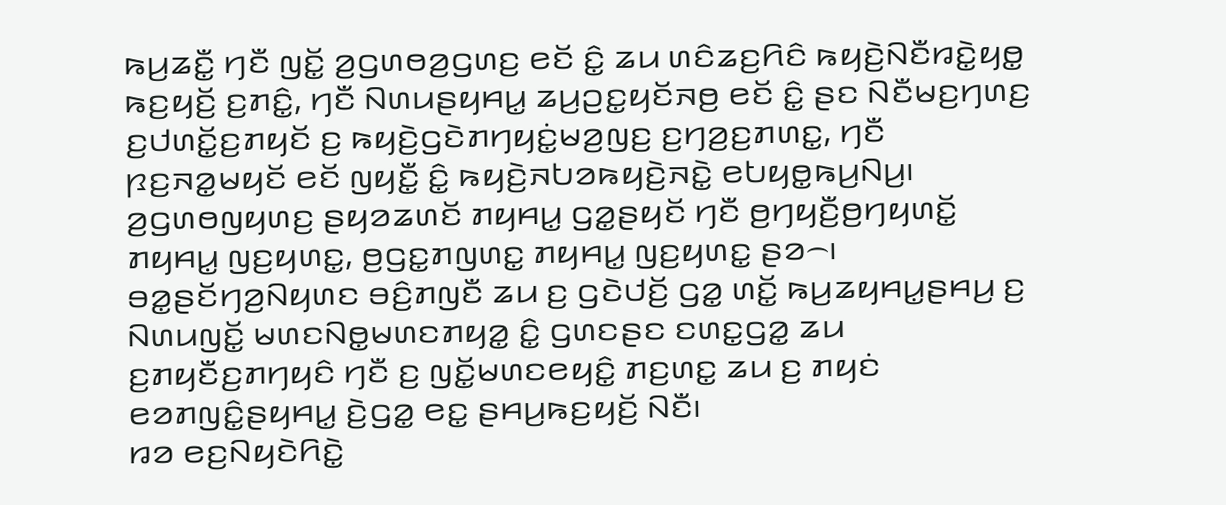ꤒꤣ꤬ꤘꤢꤪ꤭ ꤚꤢꤪ ꤜꤢꤩ꤭ ꤤ꤬ꤞꤛꤥꤤ꤬ꤞꤛꤢ꤬ ꤕꤢꤩ ꤢꤨ꤭ ꤘꤣ ꤛꤢꤨꤘꤢ꤬ꤖꤢꤨ ꤒꤟꤢꤧ꤬ꤡꤢꤪꤙꤢꤧ꤭ꤟꤥ꤭ ꤒꤢ꤬ꤟꤢꤩ꤬ ꤢ꤬ꤊꤢꤨ꤭, ꤚꤢꤪ ꤡꤛꤣꤔꤟꤌꤣ꤭ ꤘꤣ꤬ꤑꤢ꤭ꤟꤢꤩꤏꤥ꤬ ꤕꤢꤩ ꤢꤨ꤭ ꤔꤢ ꤡꤢꤪꤗꤢ꤬ꤚꤛꤢ꤬ ꤢ꤬ꤓꤛꤢꤩ꤭ꤢ꤬ꤊꤟꤢꤩ ꤢ꤬ ꤒꤟꤢꤧ꤬ꤞꤢꤧꤊꤚꤟꤢꤦ꤭ꤗꤤ꤬ꤜꤢ꤬ ꤢ꤬ꤚꤤ꤬ꤢ꤬ꤊꤛꤢ꤭, ꤚꤢꤪ ꤐꤢ꤬ꤏꤤ꤭ꤗꤟꤢꤩ ꤕꤢꤩ ꤜꤟꤢꤪ꤭ ꤢꤨ꤭ ꤒꤟꤢꤧ꤬ꤏꤝꤤꤒꤟꤢꤧ꤬ꤏꤢꤧ꤭ ꤕꤝꤟꤥ꤭ꤒꤣ꤬ꤡꤣ꤬꤯
ꤤ꤬ꤞꤛꤥꤜꤟꤛꤢ꤬ ꤔꤟꤤꤘꤛꤢꤩ ꤊꤟꤌꤣ꤭ ꤞꤤ꤭ꤔꤟꤢꤩ ꤚꤢꤪ ꤥ꤬ꤚꤟꤢꤪ꤬ꤥ꤬ꤚꤟꤛꤢꤩ꤭ ꤊꤟꤌꤣ꤭ ꤜꤢ꤬ꤟꤛꤢ꤭, ꤥ꤬ꤞꤢ꤭ꤊꤜꤛꤢ꤭ ꤊꤟꤌꤣ꤭ ꤜꤢ꤬ꤟꤛꤢ꤭ ꤔꤤ꤮꤯ ꤋꤤ꤭ꤔꤢꤩꤚꤤ꤬ꤡꤟꤛꤢ ꤋꤢꤨ꤬ꤊꤜꤢꤪ ꤘꤣ ꤢ꤬ ꤞꤢꤧꤓꤢꤩ꤬ ꤞꤤ꤭ ꤛꤢꤩ꤭ ꤒꤣ꤬ꤘꤟꤌꤣ꤭ꤔꤌꤣ꤬ ꤢ꤬ ꤡꤛꤣꤜꤢꤩ꤭ ꤗꤛꤢꤡꤥ꤭ꤗꤛꤢꤊꤟꤤ꤭ ꤢꤨ꤭ ꤞꤛꤢꤔꤢ ꤢꤛꤢ꤭ꤞꤤ꤭ ꤘꤣ ꤢ꤬ꤊꤟꤢꤪꤢ꤬ꤊꤚꤟꤢꤨ ꤚꤢꤪ ꤢ꤬ ꤜꤢꤩ꤭ꤗꤛꤢꤕꤟꤢꤨ꤭ ꤊꤢ꤬ꤛꤢ꤭ ꤘꤣ ꤢ꤬ ꤊꤟꤢꤦ ꤕꤤꤊꤜꤢꤨ꤭ꤔꤟꤌꤣ꤭ ꤢꤧ꤬ꤞꤤ꤭ ꤕꤢ꤭ ꤔꤌꤣ꤬ꤒꤢ꤬ꤟꤢꤩ꤬ ꤡꤢꤪ꤯
ꤙꤤ ꤕꤢ꤬ꤡꤟꤢꤧꤖꤢꤧ꤭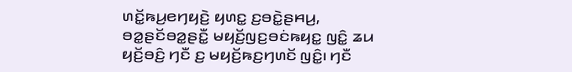ꤛꤢꤩ꤭ꤒꤣ꤬ꤕꤚꤟꤢꤧ꤬ ꤟꤛꤢ꤭ ꤢ꤬ꤋꤢꤧ꤭ꤔꤌꤣ꤬, ꤋꤤ꤭ꤔꤢꤩꤋꤤ꤭ꤔꤢꤪ꤭ ꤗꤟꤢꤩ꤬ꤜꤢ꤬ꤋꤢꤦꤒꤟꤢ꤭ ꤜꤢꤨ꤭ ꤘꤣ ꤟꤢꤩ꤬ꤋꤢꤨ꤬ ꤚꤢꤪ ꤢ꤬ ꤗꤟꤢꤩ꤬ꤒꤢ꤬ꤚꤛꤢꤩ ꤜꤢꤨ꤭꤯ ꤚꤢꤪ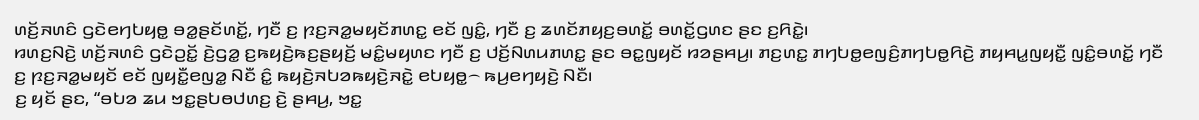ꤛꤢꤩ꤬ꤏꤛꤢꤨ ꤞꤢꤧꤕꤚꤝꤟꤥ꤭ ꤋꤤ꤭ꤔꤢꤩꤛꤢꤩ꤭, ꤚꤢꤪ ꤢ꤬ ꤐꤢ꤬ꤏꤤ꤭ꤗꤟꤢꤩꤊꤛꤢ꤭ ꤕꤢꤩ ꤜꤢꤨ꤭, ꤚꤢꤪ ꤢ꤬ ꤘꤛꤢꤩꤊꤟꤢ꤬ꤋꤛꤢꤩ꤭ ꤋꤛꤢꤩ꤭ꤞꤛꤢ ꤔꤢ ꤢ꤬ꤖꤢꤧ꤭꤯
ꤙꤛꤢ꤬ꤡꤢꤧ꤬ ꤛꤢꤩ꤬ꤏꤛꤢꤨ ꤞꤢꤧꤑꤢꤩ꤭ ꤢꤧ꤬ꤞꤤ꤭ ꤢ꤬ꤒꤟꤢꤧ꤬ꤒꤢ꤬ꤔꤟꤢꤩ꤬ ꤗꤢꤨ꤭ꤗꤟꤛꤢ ꤚꤢꤪ ꤢ꤬ ꤓꤢꤩ꤬ꤡꤛꤣꤊꤛꤢ꤭ ꤔꤢ ꤋꤢ꤭ꤜꤟꤢꤩ ꤙꤤꤔꤌꤣ꤬꤯ ꤊꤢ꤬ꤛꤢ꤭ ꤊꤚꤝꤥ꤭ꤕꤜꤢꤨ꤬ꤊꤚꤝꤥ꤭ꤖꤢꤧ꤬ ꤊꤟꤌꤣ꤭ꤜꤟꤢꤪ꤭ ꤜꤢꤨ꤭ꤋꤛꤢꤩ꤭ ꤚꤢꤪ ꤢ꤬ ꤐꤢ꤬ꤏꤤ꤭ꤗꤟꤢꤩ ꤕꤢꤩ ꤜꤟꤢꤪ꤭ꤕꤜꤤ꤭ ꤡꤢꤪ ꤢꤨ꤭ ꤒꤟꤢꤧ꤬ꤏꤝꤤꤒꤟꤢꤧ꤬ꤏꤢꤧ꤭ ꤕꤝꤟꤥ꤭꤮ ꤒꤣ꤬ꤕꤚꤟꤢꤧ꤬ ꤡꤢꤪ꤯
ꤢ꤬ ꤟꤢꤩ ꤔꤢ, “ꤋꤝꤤ ꤘꤣ ꤠꤢ꤭ꤔꤝꤥꤓꤛꤢ꤬ ꤢꤧ꤬ ꤔꤌꤣ꤬, ꤠꤢ꤭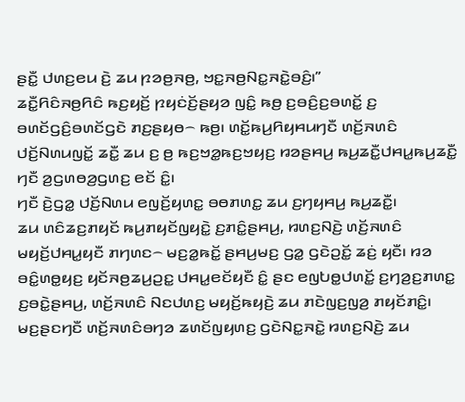ꤔꤢꤪ꤭ ꤓꤛꤢ꤬ꤕꤣ ꤢꤧ꤬ ꤘꤣ ꤐꤤꤥ꤬ꤏꤥ꤬, ꤠꤢ꤭ꤏꤥ꤬ꤡꤢ꤭ꤏꤢꤧ꤭ꤋꤢꤨ꤬꤯”
ꤘꤢꤪ꤭ꤖꤢꤨꤏꤥ꤬ꤖꤢꤨ ꤒꤢ꤬ꤟꤢꤩ꤬ ꤐꤟꤢꤦꤢꤩ꤬ꤔꤟꤤ ꤜꤢꤨ꤭ ꤒꤥ꤬ ꤢ꤬ꤋꤢꤨ꤬ꤢ꤬ꤋꤛꤢꤩ꤭ ꤢ꤬ ꤋꤛꤢꤩꤞꤢꤨ꤬ꤋꤛꤢꤩꤞꤢꤧ ꤊꤢ꤬ꤔꤟꤥ꤮ ꤒꤥ꤬꤯ ꤛꤢꤩ꤭ꤒꤣ꤬ꤖꤟꤌꤣꤚꤢꤪ ꤛꤢꤩ꤬ꤏꤛꤢꤨ ꤓꤢꤩ꤬ꤡꤛꤣꤜꤢꤩ꤭ ꤘꤢꤪ꤭ ꤘꤣ ꤢ꤬ ꤥ꤬ ꤒꤢ꤬ꤠꤤ꤭ꤒꤢ꤬ꤠꤟꤢ꤬ ꤙꤤꤔꤌꤣ꤬ ꤒꤣ꤬ꤘꤢꤪ꤭ꤓꤌꤣ꤭ꤒꤣ꤬ꤘꤢꤪ꤭ ꤚꤢꤪ ꤤ꤬ꤞꤛꤥꤤ꤬ꤞꤛꤢ꤬ ꤕꤢꤩ ꤢꤨ꤭꤯
ꤚꤢꤪ ꤢꤧ꤬ꤞꤤ꤭ ꤓꤢꤩ꤬ꤡꤛꤣ ꤕꤜꤢꤩ꤬ꤟꤛꤢ꤭ ꤋꤥꤊꤛꤢ꤭ ꤘꤣ ꤢ꤬ꤚꤟꤌꤣ꤬ ꤒꤣ꤬ꤘꤢꤪ꤭꤯
ꤘꤣ ꤛꤢꤨꤘꤢ꤬ꤊꤟꤢꤩ ꤒꤣ꤬ꤊꤟꤢꤩꤜꤟꤢꤧ꤭ ꤢ꤬ꤊꤢꤨ꤭ꤔꤌꤣ꤬, ꤙꤛꤢ꤬ꤡꤢꤧ꤬ ꤛꤢꤩ꤬ꤏꤛꤢꤨ ꤗꤟꤢꤩ꤬ꤓꤌꤣ꤭ꤟꤢꤪ ꤊꤚꤛꤢ꤮ ꤗꤢ꤬ꤤ꤭ꤒꤢꤩ꤭ ꤔꤌꤣ꤬ꤗꤢ꤬ ꤞꤤ꤭ ꤞꤢꤧꤑꤢꤩ꤭ ꤘꤢꤦ꤬ ꤟꤢꤪ꤯ ꤙꤤ ꤋꤢꤨ꤭ꤛꤥ꤭ꤟꤢ꤬ ꤟꤢꤩꤏꤥ꤬ꤘꤣ꤬ꤑꤢ꤭ ꤓꤌꤣ꤭ꤕꤢꤩꤟꤢꤪ ꤢꤨ꤭ ꤔꤢ ꤕꤜꤝꤥ꤭ꤓꤛꤢꤩ꤭ ꤢ꤬ꤚꤤ꤬ꤢ꤬ꤊꤛꤢ꤭ ꤢ꤬ꤋꤢꤧ꤭ꤔꤌꤣ꤬, ꤛꤢꤩ꤬ꤏꤛꤢꤨ ꤡꤢꤓꤛꤢ꤬ ꤗꤟꤢꤩ꤬ꤒꤟꤢꤧ꤬ ꤘꤣ ꤊꤢꤧꤜꤢ꤬ꤜꤤ꤬ ꤊꤟꤢꤩꤊꤢꤨ꤭꤯
ꤗꤢ꤬ꤔꤢꤚꤢꤪ ꤛꤢꤩ꤬ꤏꤛꤢꤨꤋꤚꤤ ꤘꤛꤢꤩꤜꤟꤛꤢ꤬ ꤞꤢꤧꤡꤢ꤭ꤏꤢꤧ꤭ ꤙꤛꤢ꤬ꤡꤢꤧ꤬ ꤘꤣ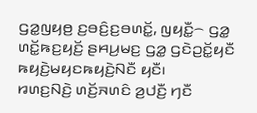ꤞꤤ꤭ꤜꤟꤥ꤬ ꤢ꤬ꤋꤢꤨ꤬ꤢ꤬ꤋꤛꤢꤩ꤭, ꤜꤟꤢꤪ꤭꤮ ꤞꤤ꤭ ꤛꤢꤩ꤭ꤒꤢ꤬ꤟꤢꤩ꤬ ꤔꤌꤣ꤬ꤗꤢ꤬ ꤞꤤ꤭ ꤞꤢꤧꤑꤢꤩ꤭ꤟꤢꤪ ꤒꤟꤢꤧ꤬ꤗꤟꤢꤒꤟꤢꤧ꤬ꤡꤢꤪ ꤟꤢꤪ꤯
ꤙꤛꤢ꤬ꤡꤢꤧ꤬ ꤛꤢꤩ꤬ꤏꤛꤢꤨ ꤤ꤬ꤓꤢꤪ꤬ ꤚꤢꤪ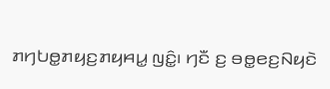ꤊꤚꤝꤥ꤭ꤊꤟꤢ꤬ꤊꤟꤌꤣ꤭ ꤜꤢꤨ꤭꤯ ꤚꤢꤪ ꤢ꤬ ꤋꤥ꤭ꤕꤢ꤬ꤡꤟꤢꤧ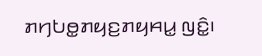ꤊꤚꤝꤥ꤭ꤊꤟꤢ꤬ꤊꤟꤌꤣ꤭ ꤜꤢꤨ꤭꤯